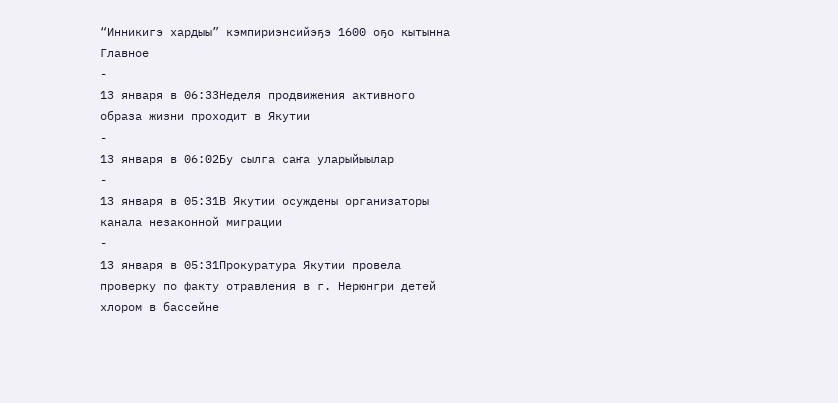“Инникигэ хардыы” кэмпириэнсийэҕэ 1600 оҕо кытынна
Главное
-
13 января в 06:33Неделя продвижения активного образа жизни проходит в Якутии
-
13 января в 06:02Бу сылга саҥа уларыйыылар
-
13 января в 05:31В Якутии осуждены организаторы канала незаконной миграции
-
13 января в 05:31Прокуратура Якутии провела проверку по факту отравления в г. Нерюнгри детей хлором в бассейне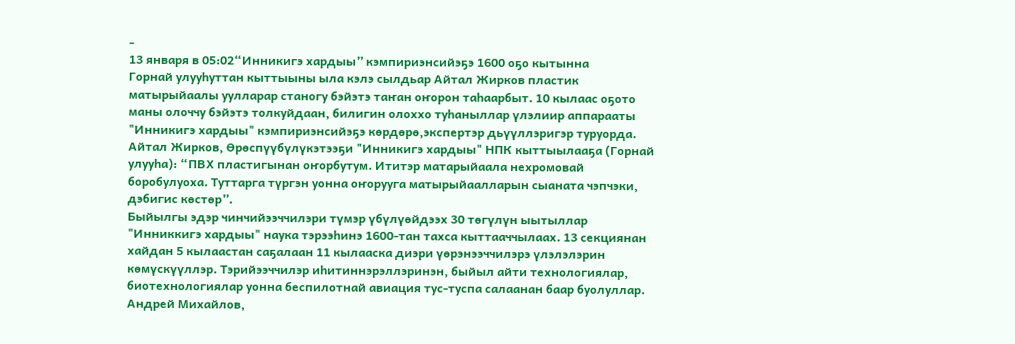-
13 января в 05:02“Инникигэ хардыы” кэмпириэнсийэҕэ 1600 оҕо кытынна
Горнай улууһуттан кыттыыны ыла кэлэ сылдьар Айтал Жирков пластик матырыйаалы уулларар станогу бэйэтэ таҥан оҥорон таһаарбыт. 10 кылаас оҕото маны олоччу бэйэтэ толкуйдаан, билигин олоххо туһаныллар үлэлиир аппарааты "Инникигэ хардыы" кэмпириэнсийэҕэ көрдөрө,экспертэр дьүүллэригэр туруорда.
Айтал Жирков, Өрөспүүбүлүкэтээҕи "Инникигэ хардыы" НПК кыттыылааҕа (Горнай улууһа): “ПВХ пластигынан оҥорбутум. Ититэр матарыйаала нехромовай боробулуоха. Туттарга түргэн уонна оҥорууга матырыйаалларын сыаната чэпчэки, дэбигис көстөр”.
Быйылгы эдэр чинчийээччилэри түмэр үбүлүөйдээх 30 төгүлүн ыытыллар "Инниккигэ хардыы" наука тэрээһинэ 1600-тан тахса кыттааччылаах. 13 секциянан хайдан 5 кылаастан саҕалаан 11 кылааска диэри үөрэнээччилэрэ үлэлэлэрин көмүскүүллэр. Тэрийээччилэр иһитиннэрэллэринэн, быйыл айти технологиялар, биотехнологиялар уонна беспилотнай авиация тус-туспа салаанан баар буолуллар.
Андрей Михайлов,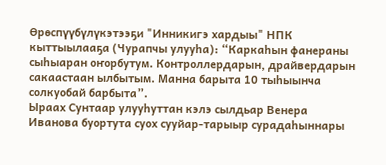Өрөспүүбүлүкэтээҕи "Инникигэ хардыы" НПК кыттыылааҕа (Чурапчы улууһа): “Каркаһын фанераны сыһыаран оҥорбутум. Контроллердарын, драйвердарын сакаастаан ылбытым. Манна барыта 10 тыһыынча солкуобай барбыта”.
Ыраах Сунтаар улууһуттан кэлэ сылдьар Венера Иванова буортута суох сууйар-тарыыр сурадаһыннары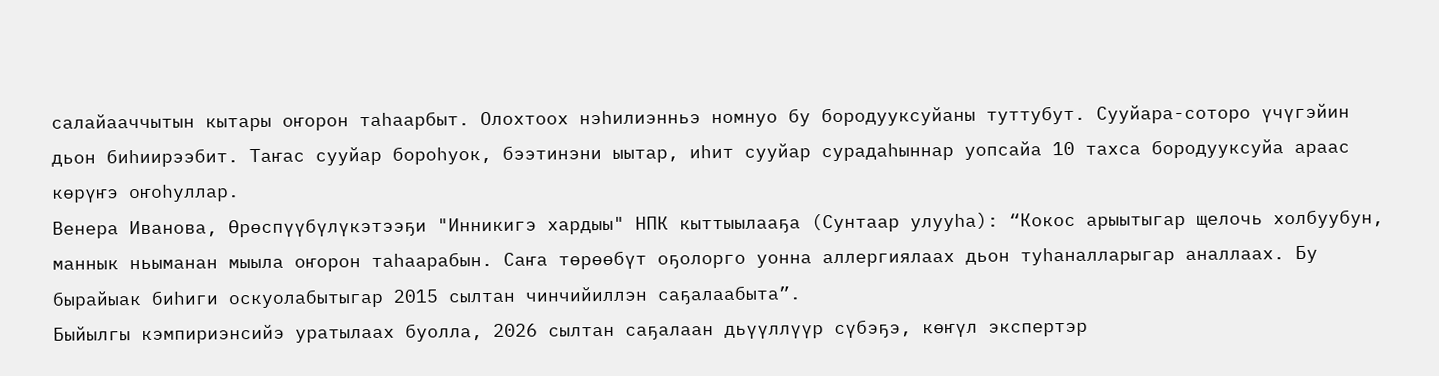салайааччытын кытары оҥорон таһаарбыт. Олохтоох нэһилиэнньэ номнуо бу бородууксуйаны туттубут. Сууйара-соторо үчүгэйин дьон биһиирээбит. Таҥас сууйар бороһуок, бээтинэни ыытар, иһит сууйар сурадаһыннар уопсайа 10 тахса бородууксуйа араас көрүҥэ оҥоһуллар.
Венера Иванова, Өрөспүүбүлүкэтээҕи "Инникигэ хардыы" НПК кыттыылааҕа (Сунтаар улууһа): “Кокос арыытыгар щелочь холбуубун, маннык ньыманан мыыла оҥорон таһаарабын. Саҥа төрөөбүт оҕолорго уонна аллергиялаах дьон туһаналларыгар аналлаах. Бу бырайыак биһиги оскуолабытыгар 2015 сылтан чинчийиллэн саҕалаабыта”.
Быйылгы кэмпириэнсийэ уратылаах буолла, 2026 сылтан саҕалаан дьүүллүүр сүбэҕэ, көҥүл экспертэр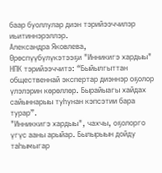баар буоллулар диэн тэрийээччилэр иьитиннэрэллэр.
Александра Яковлева, Өрөспүүбүлүкэтээҕи "Инникигэ хардыы" НПК тэрийээччитэ: “Быйылгыттан общественнай экспертар диэннэр оҕолор үлэлэрин көрөллөр. Бырайыагы хайдах сайыннарыы туһунан кэпсэтии бара турар”.
"Инниккигэ хардыы", чахчы, оҕолорго үгүс ааны арыйар. Былырыын дойду таһымыгар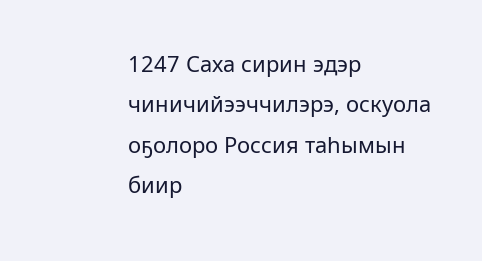1247 Саха сирин эдэр чиничийээччилэрэ, оскуола оҕолоро Россия таһымын биир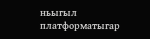ньыгыл платформатыгар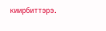киирбиттэрэ.